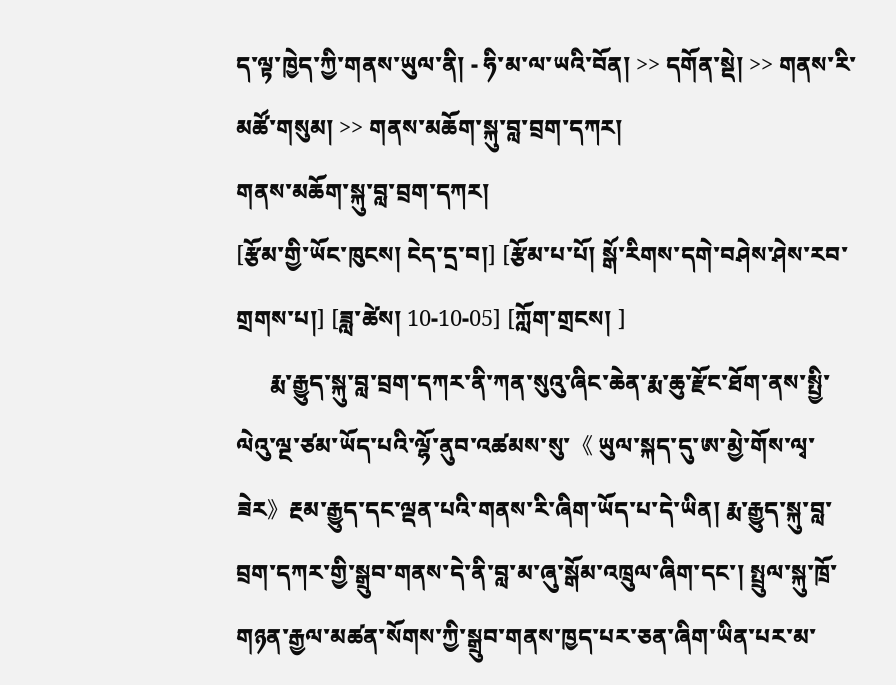ད་ལྟ་ཁྱེད་ཀྱི་གནས་ཡུལ་ནི། - ཧི་མ་ལ་ཡའི་བོན། >> དགོན་སྡེ། >> གནས་རི་མཚོ་གསུམ། >> གནས་མཆོག་སྐུ་བླ་བྲག་དཀར།
གནས་མཆོག་སྐུ་བླ་བྲག་དཀར།
[རྩོམ་གྱི་ཡོང་ཁུངས། ངེད་དྲ་བ།] [རྩོམ་པ་པོ། སྒོ་རིགས་དགེ་བཤེས་ཤེས་རབ་གྲགས་པ།] [ཟླ་ཚེས། 10-10-05] [ཀློག་གྲངས། ]
      རྨ་རྒྱུད་སྐུ་བླ་བྲག་དཀར་ནི་ཀན་སུའུ་ཞིང་ཆེན་རྨ་ཆུ་རྫོང་ཐོག་ནས་སྤྱི་ལེའུ་ལྔ་ཙམ་ཡོད་པའི་ལྷོ་ནུབ་འཚམས་སུ་《 ཡུལ་སྐད་དུ་ཨ་མྱེ་གོས་ལྭ་ཟེར》རྔམ་རྒྱུད་དང་ལྡན་པའི་གནས་རི་ཞིག་ཡོད་པ་དེ་ཡིན། རྨ་རྒྱུད་སྐུ་བླ་བྲག་དཀར་གྱི་སྒྲུབ་གནས་དེ་ནི་བླ་མ་ཞུ་སྒོམ་འཁྲུལ་ཞིག་དང་། སྤྲུལ་སྐུ་ཁྲོ་གཉན་རྒྱལ་མཚན་སོགས་ཀྱི་སྒྲུབ་གནས་ཁྱད་པར་ཅན་ཞིག་ཡིན་པར་མ་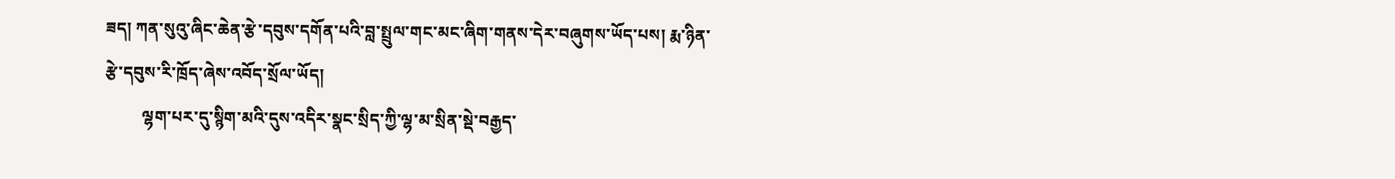ཟད། ཀན་སུའུ་ཞིང་ཆེན་རྩེ་དབུས་དགོན་པའི་བླ་སྤྲུལ་གང་མང་ཞིག་གནས་དེར་བཞུགས་ཡོད་པས། རྨ་ཉིན་རྩེ་དབུས་རི་ཁྲོད་ཞེས་འབོད་སྲོལ་ཡོད།
         ལྷག་པར་དུ་སྙིག་མའི་དུས་འདིར་སྣང་སྲིད་ཀྱི་ལྷ་མ་སྲིན་སྡེ་བརྒྱད་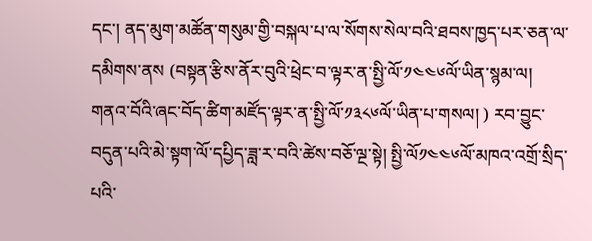དང་། ནད་མུག་མཚོན་གསུམ་གྱི་བསྐལ་པ་ལ་སོགས་སེལ་བའི་ཐབས་ཁྱད་པར་ཅན་ལ་དམིགས་ནས (བསྟན་རྩིས་ནོར་བུའི་ཕྲེང་བ་ལྟར་ན་སྤྱི་ལོ་༡༤༤༦ལོ་ཡིན་སྙམ་ལ། གནའ་བོའི་ཞང་བོད་ཚིག་མཛོད་ལྟར་ན་སྤྱི་ལོ་༡༣༨༦ལོ་ཡིན་པ་གསལ། ) རབ་བྱུང་བདུན་པའི་མེ་སྟག་ལོ་དཔྱིད་ཟླ་ར་བའི་ཚེས་བཅོ་ལྔ་སྟེ། སྤྱི་ལོ༡༤༤༦ལོ་མཁའ་འགྲོ་སྲིད་པའི་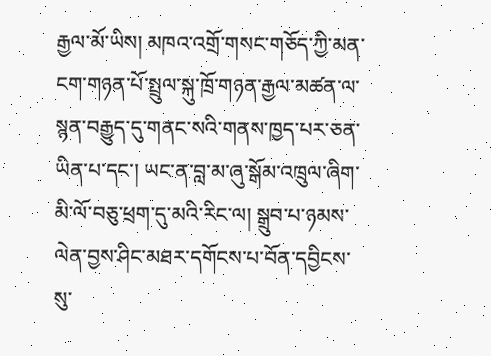རྒྱལ་མོ་ཡིས། མཁའ་འགྲོ་གསང་གཅོད་ཀྱི་མན་ངག་གཉན་པོ་སྤྲུལ་སྐུ་ཁྲོ་གཉན་རྒྱལ་མཚན་ལ་སྙན་བརྒྱུད་དུ་གནང་སའི་གནས་ཁྱད་པར་ཅན་ཡིན་པ་དང་། ཡང་ན་བླ་མ་ཞུ་སྒོམ་འཁྲུལ་ཞིག་མི་ལོ་བཅུ་ཕྲག་དུ་མའི་རིང་ལ། སྒྲུབ་པ་ཉམས་ལེན་བྱས་ཤིང་མཐར་དགོངས་པ་བོན་དབྱིངས་སུ་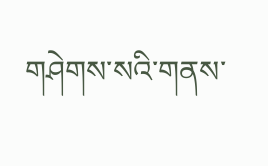གཤེགས་སའི་གནས་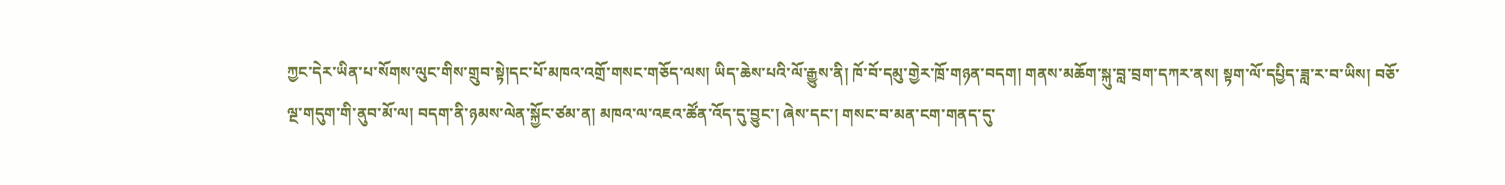ཀྱང་དེར་ཡིན་པ་སོགས་ལུང་གིས་གྲུབ་སྟེ།དང་པོ་མཁའ་འགྲོ་གསང་གཅོད་ལས། ཡིད་ཆེས་པའི་ལོ་རྒྱུས་ནི། ཁོ་བོ་དམུ་གྱེར་ཁྲོ་གཉན་བདག། གནས་མཆོག་སྐུ་བླ་བྲག་དཀར་ནས། སྟག་ལོ་དཔྱིད་ཟླ་ར་བ་ཡིས། བཅོ་ལྔ་གདུག་གི་ནུབ་མོ་ལ། བདག་ནི་ཉམས་ལེན་སྐྱོང་ཙམ་ན། མཁའ་ལ་འཇའ་ཚོན་འོད་དུ་བྱུང་། ཞེས་དང་། གསང་བ་མན་ངག་གནད་དུ་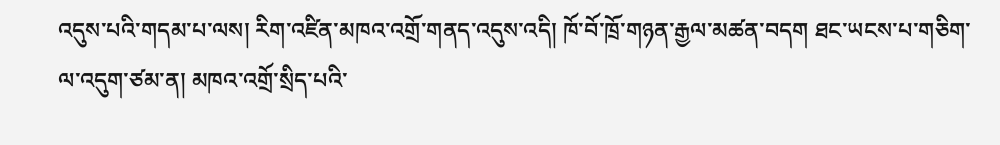འདུས་པའི་གདམ་པ་ལས། རིག་འཛིན་མཁའ་འགྲོ་གནད་འདུས་འདི། ཁོ་བོ་ཁྲོ་གཉན་རྒྱལ་མཚན་བདག ཐང་ཡངས་པ་གཅིག་ལ་འདུག་ཙམ་ན། མཁའ་འགྲོ་སྲིད་པའི་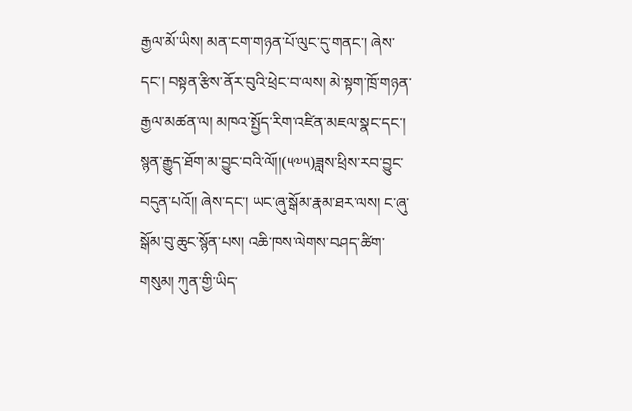རྒྱལ་མོ་ཡིས། མན་ངག་གཉན་པོ་ལུང་དུ་གནང་། ཞེས་དང་། བསྟན་རྩིས་ནོར་བུའི་ཕྲེང་བ་ལས། མེ་སྟག་ཁྲོ་གཉན་རྒྱལ་མཚན་ལ། མཁའ་སྤྱོད་རིག་འཛིན་མཇལ་སྣང་དང་། སྙན་རྒྱུད་ཐོག་མ་བྱུང་བའི་ལོ།།(༥༧༥)ཟླས་ཕྲིས་རབ་བྱུང་བདུན་པའོ།། ཞེས་དང་། ཡང་ཞུ་སྒོམ་རྣམ་ཐར་ལས། ང་ཞུ་སྒོམ་བུ་ཆུང་སྙོན་པས། འཆི་ཁས་ལེགས་བཤད་ཚིག་གསུམ། ཀུན་གྱི་ཡིད་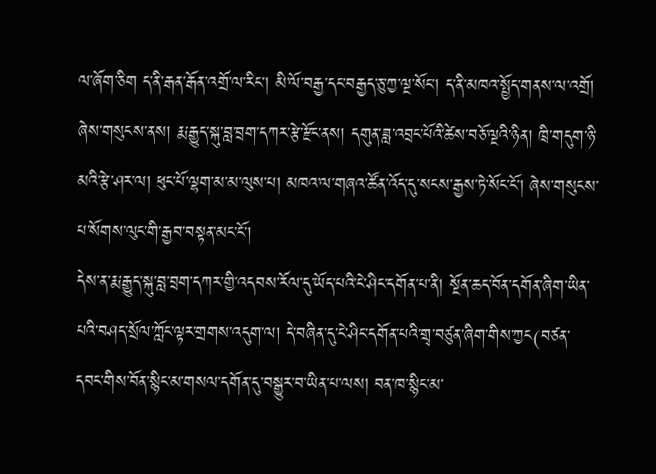ལ་ཞོག་ཅིག ད་ནི་རྒན་རྒོན་འགྲོ་ལ་རིང་། མི་ལོ་བརྒྱ་དང་བརྒྱད་ཅུ་ཀྱ་ལྔ་སོང་། ད་ནི་མཁའ་སྤྱོད་གནས་ལ་འགྲོ། ཞེས་གསུངས་ནས། རྨ་རྒྱུད་སྐུ་བླ་བྲག་དཀར་རྩེ་རྫོང་ནས། དགུན་ཟླ་འབྲང་པོའི་ཚེས་བཅོ་ལྔའི་ཉིན། ཁྲི་གདུག་ཉི་མའི་རྩེ་ཤར་ལ། ཕུང་པོ་ལྷག་མ་མ་ལུས་པ། མཁའ་ལ་གཞའ་ཚོན་འོད་དུ་སངས་རྒྱས་ཏེ་སོང་ངོ་། ཞེས་གསུངས་པ་སོགས་ལུང་གི་རྒྱབ་བསྟན་མང་ངོ་།
དེས་ན་རྨ་རྒྱུད་སྐུ་བླ་བྲག་དཀར་གྱི་འདབས་རོལ་དུ་ཡོད་པའི་ངེ་ཤིང་དགོན་པ་ནི། སྔོན་ཆད་བོན་དགོན་ཞིག་ཡིན་པའི་བཤད་སྲོལ་ཀློང་ལྟར་གྲགས་འདུག་ལ། དེ་བཞིན་དུ་ངེ་ཤིང་དགོན་པའི་གྲྭ་བཙུན་ཞིག་གིས་ཀྱང(བཙན་དབང་གིས་བོན་སྙིང་མ་གསལ་དགོན་དུ་བསྒྱུར་བ་ཡིན་པ་ལས། བན་ཁ་སྙིང་མ་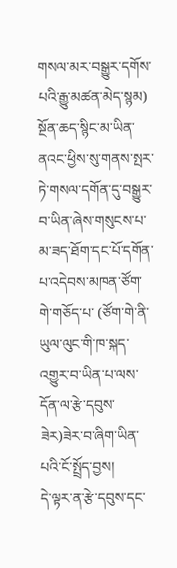གསལ་མར་བསྒྱུར་དགོས་པའི་རྒྱུ་མཚན་མེད་སྙམ) སྔོན་ཆད་སྙིང་མ་ཡིན་ནའང་ཕྱིས་སུ་གནས་སྤར་ཏེ་གསལ་དགོན་དུ་བསྒྱུར་བ་ཡིན་ཞེས་གསུངས་པ་མ་ཟད་ཐོག་དང་པོ་དགོན་པ་འདེབས་མཁན་ཙོག་གེ་གཅོད་པ་ (ཙོག་གེ་ནི་ཡུལ་ལུང་གི་ཁ་སྐད་འགྱུར་བ་ཡིན་པ་ལས་དོན་ལ་རྩེ་དབུས་ཟེར)ཟེར་བ་ཞིག་ཡིན་པའི་ངོ་སྤྲོད་བྱས།
དེ་ལྟར་ན་རྩེ་དབུས་དང་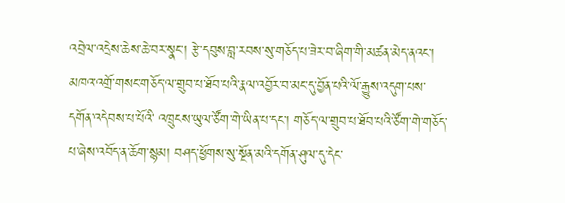འབྲེལ་འདྲེས་ཆེས་ཆེ་བར་སྣང་། རྩེ་དབུས་བླ་རབས་སུ་གཅོད་པ་ཟེར་བ་ཞིག་གི་མཚན་མེད་ནའང་། མཁའ་འགྲོ་གསང་གཅོད་ལ་གྲུབ་པ་ཐོབ་པའི་རྣལ་འབྱོར་བ་མང་དུ་བྱོན་པའི་ལོ་རྒྱུས་འདུག་པས་དགོན་འདེབས་པ་པོའི་ འཁྲུངས་ཡུལ་ཙོག་གེ་ཡིན་པ་དང་། གཅོད་ལ་གྲུབ་པ་ཐོབ་པའི་ཙོག་གེ་གཅོད་པ་ཞེས་འབོད་ན་ཆོག་སྙམ། བཤད་ཕྱོགས་སུ་སྔོན་མའི་དགོན་ཤུལ་དུ་དེང་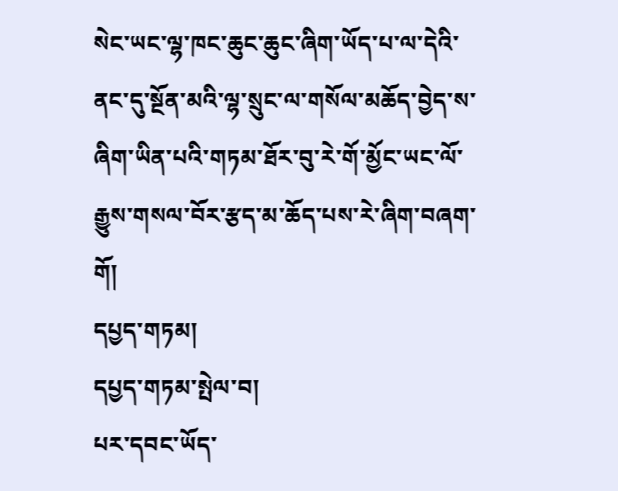སེང་ཡང་ལྷ་ཁང་ཆུང་ཆུང་ཞིག་ཡོད་པ་ལ་དེའི་ནང་དུ་སྔོན་མའི་ལྷ་སྲུང་ལ་གསོལ་མཆོད་བྱེད་ས་ཞིག་ཡིན་པའི་གཏམ་ཐོར་བུ་རེ་གོ་མྱོང་ཡང་ལོ་རྒྱུས་གསལ་བོར་རྩད་མ་ཆོད་པས་རེ་ཞིག་བཞག་གོ།
དཔྱད་གཏམ།
དཔྱད་གཏམ་སྤེལ་བ།
པར་དབང་ཡོད་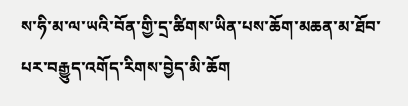ས་ཧི་མ་ལ་ཡའི་བོན་གྱི་དྲ་ཚིགས་ཡིན་པས་ཆོག་མཆན་མ་ཐོབ་པར་བརྒྱུད་འགོད་རིགས་བྱེད་མི་ཆོག